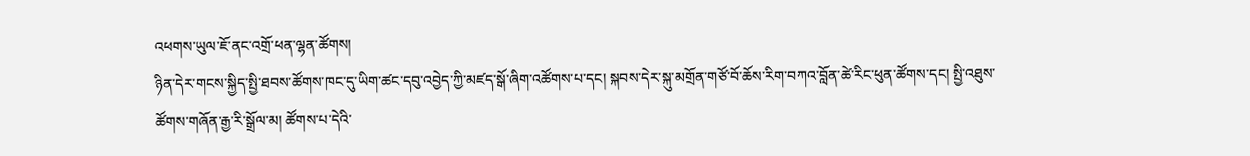འཕགས་ཡུལ་ཇོ་ནང་འགྲོ་ཕན་ལྷན་ཚོགས།
ཉིན་དེར་གངས་སྐྱིད་སྤྱི་ཐབས་ཚོགས་ཁང་དུ་ཡིག་ཚང་དབུ་འབྱེད་ཀྱི་མཛད་སྒོ་ཞིག་འཚོགས་པ་དང། སྐབས་དེར་སྐུ་མགྲོན་གཙོ་བོ་ཆོས་རིག་བཀའ་བློན་ཚེ་རིང་ཕུན་ཚོགས་དང། སྤྱི་འཐུས་ཚོགས་གཞོན་རྒྱ་རི་སྒྲོལ་མ། ཚོགས་པ་དེའི་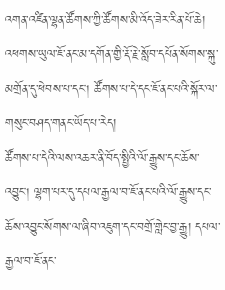འགན་འཛིན་ལྷན་ཚོགས་ཀྱི་ཚོགས་མི་འོད་ཟེར་རིན་པོ་ཆེ། འཕགས་ཡུལ་ཇོ་ནང་མ་དགོན་གྱི་རྡོ་རྗེ་སློབ་དཔོན་སོགས་སྐུ་མགྲོན་དུ་ཕེབས་པ་དང། ཚོགས་པ་དེ་དང་ཇོ་ནང་པའི་སྐོར་ལ་གསུང་བཤད་གནང་ཡོད་པ་རེད།
ཚོགས་པ་དེའི་ལས་འཆར་ནི་བོད་སྤྱིའི་ལོ་རྒྱུས་དང་ཆོས་འབྱུང། ལྷག་པར་དུ་དཔལ་རྒྱལ་བ་ཇོ་ནང་པའི་ལོ་རྒྱུས་དང་ཆོས་འབྱུང་སོགས་ལ་ཞིབ་འཇུག་དང་བགྲོ་གླེང་བྱ་རྒྱུ། དཔལ་རྒྱལ་བ་ཇོ་ནང་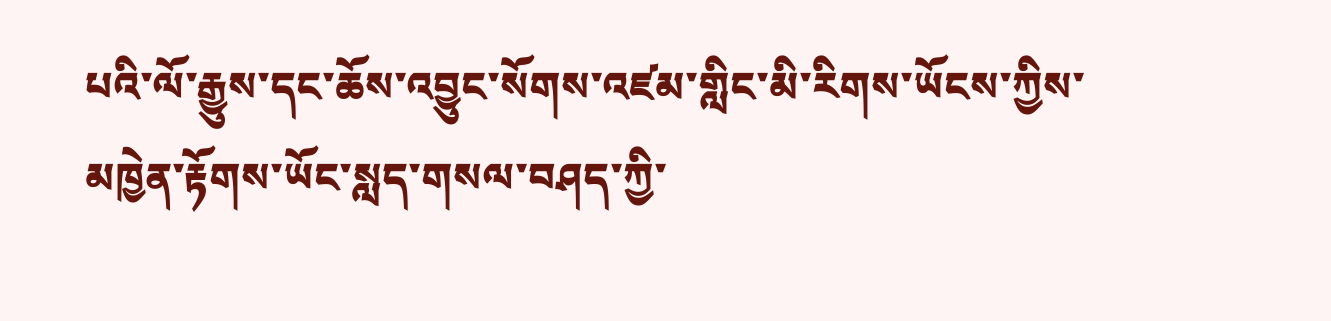པའི་ལོ་རྒྱུས་དང་ཆོས་འབྱུང་སོགས་འཛམ་གླིང་མི་རིགས་ཡོངས་ཀྱིས་མཁྱེན་རྟོགས་ཡོང་སླད་གསལ་བཤད་ཀྱི་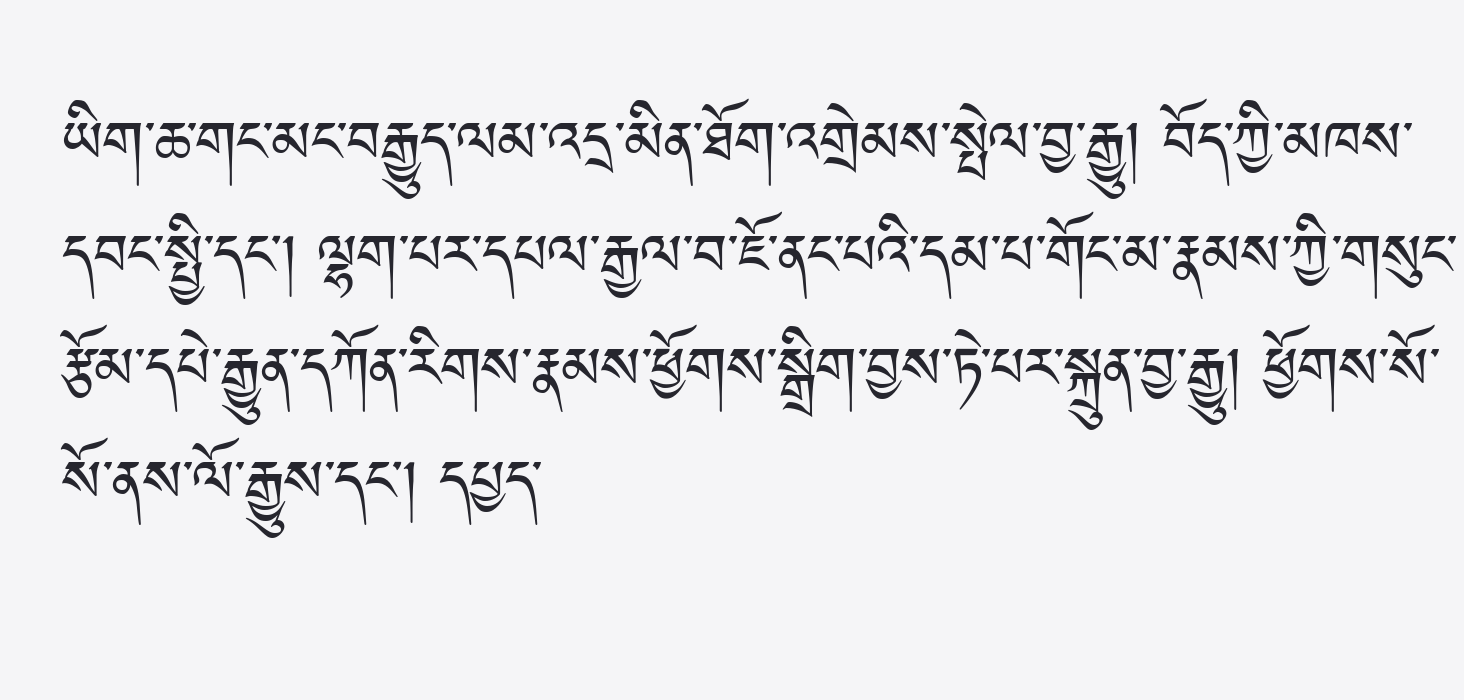ཡིག་ཆ་གང་མང་བརྒྱུད་ལམ་འདྲ་མིན་ཐོག་འགྲེམས་སྤེལ་བྱ་རྒྱུ། བོད་ཀྱི་མཁས་དབང་སྤྱི་དང། ལྷག་པར་དཔལ་རྒྱལ་བ་ཇོ་ནང་པའི་དམ་པ་གོང་མ་རྣམས་ཀྱི་གསུང་རྩོམ་དཔེ་རྒྱུན་དཀོན་རིགས་རྣམས་ཕྱོགས་སྒྲིག་བྱས་ཏེ་པར་སྐྲུན་བྱ་རྒྱུ། ཕྱོགས་སོ་སོ་ནས་ལོ་རྒྱུས་དང། དཔྱད་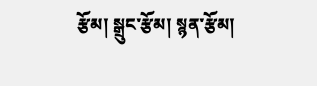རྩོམ། སྒྲུང་རྩོམ། སྙན་རྩོམ།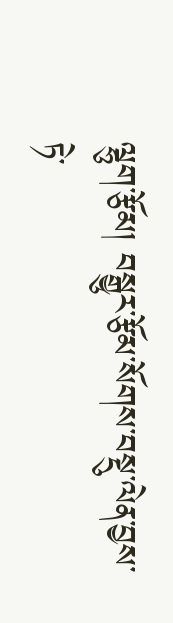ལྷུག་རྩོམ། བསྒྱུར་རྩོམ་སོགས་བསྡུ་ལེན་བྱས་ཏེ་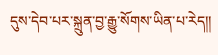དུས་དེབ་པར་སྐྲུན་བྱ་རྒྱུ་སོགས་ཡིན་པ་རེད།།